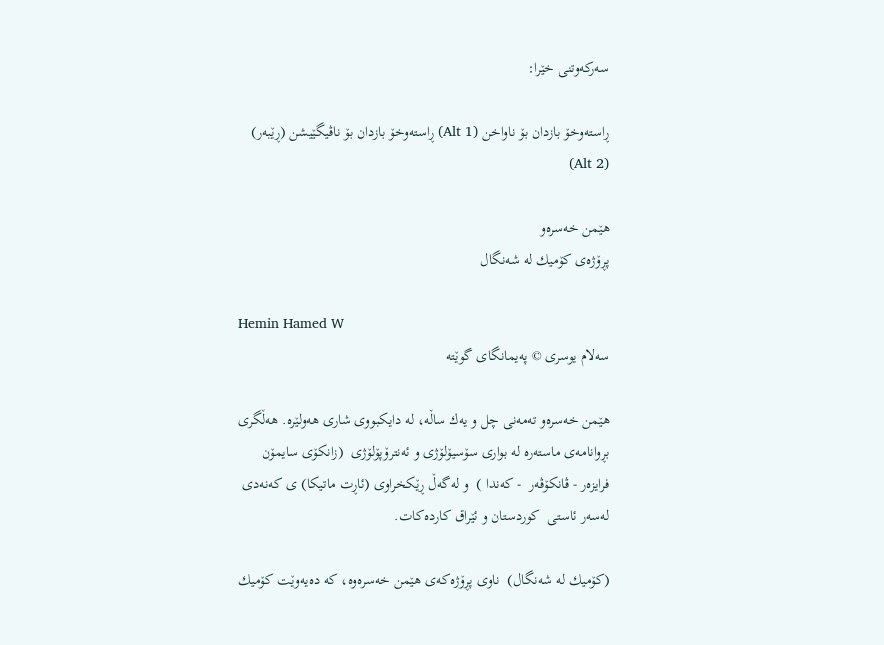سەرکەوتنی خێرا:

ڕاستەوخۆ بازدان بۆ ناواخن (Alt 1) ڕاستەوخۆ بازدان بۆ ناڤیگێیشن (ڕێبەر) (Alt 2)

هێمن خه‌سره‌و
پڕۆژه‌ی كۆمیك له‌ شه‌نگال

Hemin Hamed W
سه‌لام یوسری © په‌یمانگای گوێته‌

هێمن خه‌سره‌و ته‌مه‌نی چل و یه‌ك ساڵه‌، له‌ دایكبووی شاری هه‌ولێره‌. هه‌ڵگری بڕوانامه‌ی ماسته‌ره‌ له‌ بواری سۆسیۆلۆژی و ئه‌نترۆپۆلۆژی‌  (زانكۆی سایمۆن فرایزه‌ر - ڤانكۆڤه‌ر  - كه‌ندا )  و له‌گه‌ڵ ڕێكخراوی (ئاڕت ماتیكا) ی كه‌نه‌دی  له‌سه‌ر ئاستی  كوردستان و ئێراق كارده‌كات.

(كۆمیك له‌ شه‌نگال)  ناوی پڕۆژه‌كه‌ی هێمن خه‌سره‌وه‌، كه‌‌ ده‌یه‌وێت كۆمیك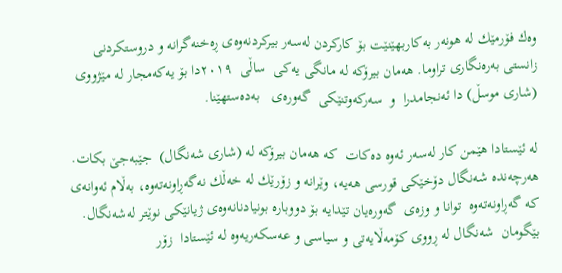وه‌ك فۆرمێك له‌ هونه‌ر به‌كاربهێنێت بۆ كاركردن له‌سه‌ر بیركردنه‌وه‌ی ڕه‌خنه‌گرانه‌ و دروستكردنی زانستی به‌ره‌نگاری‌ تراوما. هه‌مان بیرۆكه‌ له‌ مانگی یه‌كی  ساڵی  ٢٠١٩دا بۆ یه‌كه‌مجار له‌ مێژووی  (شاری موسڵ) دا ئه‌نجامدرا ‌ و  سه‌ركه‌وتنێكی  گه‌وره‌ی   به‌ده‌ستهێنا.

له‌ ئێستادا هێمن كار له‌سه‌ر ئه‌وه‌ ده‌كات  كه‌ هه‌مان بیرۆكه‌ له‌ (شاری شه‌نگال)  جێبه‌جێ بكات. هه‌رچه‌نده‌ شه‌نگال دۆخێكی قورسی هه‌یه‌، وێرانه‌ و زۆرێك له‌ خه‌ڵك نه‌گه‌ڕاونه‌ته‌وه‌، به‌ڵام ئه‌وانه‌ی كه‌ گه‌ڕاونه‌ته‌وه‌  توانا و وزه‌ی  گه‌وره‌یان تێدایه‌ بۆ دووباره‌ بونیادنانه‌وه‌ی ژیانێكی نوێتر له‌شه‌نگال.  بێگومان  شه‌نگال له‌ ڕووی كۆمه‌ڵایه‌تی و سیاسی و عه‌سكه‌ریه‌وه‌ له‌ ئێستادا  زۆر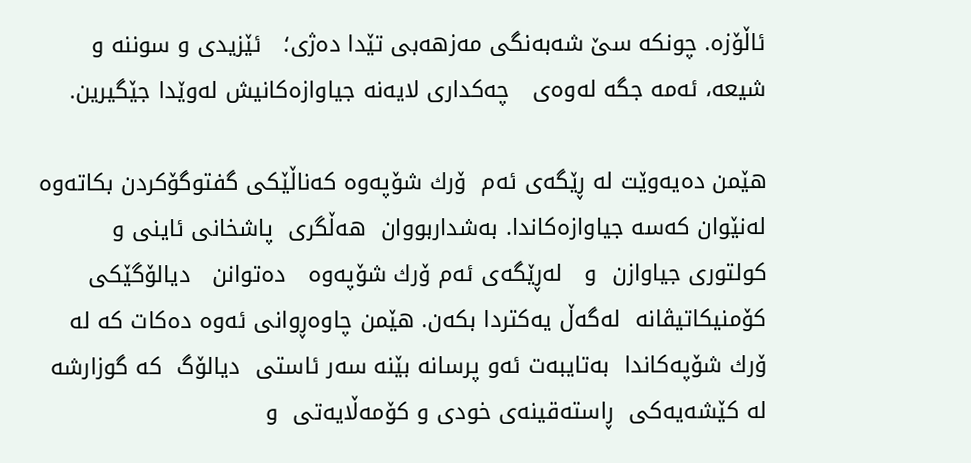ئاڵۆزه‌. چونكه سێ شه‌به‌نگی مه‌زهه‌بی تێدا ده‌ژی؛  ‌ ئێزیدی و سوننه‌ و شیعه‌، ئه‌مه‌ جگه‌ له‌وه‌ی   چه‌كداری لایه‌نه‌ جیاوازه‌كانیش له‌وێدا جێگیرین‌.

هێمن ده‌یه‌وێت له ‌ڕێگه‌ی ئه‌م  ۆرك شۆپه‌وه‌ كه‌ناڵێكی گفتوگۆكردن بكاته‌وه‌ له‌نێوان كه‌سه‌ جیاوازه‌كاندا. به‌شداربووان  هه‌ڵگری ‌ پاشخانی ئاینی و كولتوری جیاوازن  و   له‌ڕێگه‌ی ئه‌م ۆرك شۆپه‌وه‌   ده‌توانن   دیالۆگێكی كۆمنیكاتیڤانه‌  له‌گه‌ڵ یه‌كتردا بكه‌ن. هێمن چاوه‌ڕوانی ئه‌وه‌ ده‌كات كه‌ له ‌ ۆرك شۆپه‌كاندا  به‌تایبه‌ت ئه‌و پرسانه‌ بێنه‌ سه‌ر ئاستی  دیالۆگ  كه‌ گوزارشه‌ له‌ كێشه‌یه‌كی  ڕاسته‌قینه‌ی خودی و كۆمه‌ڵایه‌تی ‌ و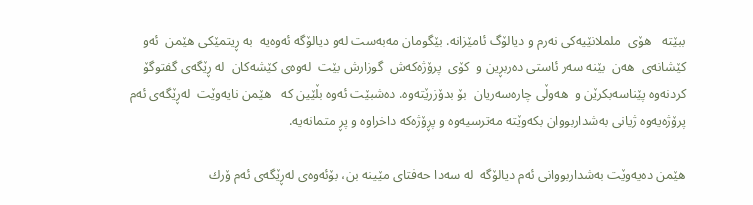ببێته‌   هۆی  ململانێیه‌كی نه‌رم و دیالۆگ ئامێزانه‌. بێگومان مه‌به‌ست له‌و دیالۆگه‌ ئه‌وه‌یه‌  به‌ ڕیتمێكی هێمن  ئه‌و كێشانه‌ی  ‌هه‌ن  بێنه‌ سه‌ر ئاستی ده‌ربڕین و  كۆی  پرۆژه‌كه‌ش  گوزارش بێت  له‌وه‌ی كێشه‌كان ‌ له‌ ڕێگه‌ی گفتوگۆ كردنه‌وه‌ پێناسه‌بكرێن و  هه‌وڵی چاره‌سه‌ریان  بۆ بدۆزرێته‌وه‌‌. ده‌شبێت ئه‌وه‌ بڵێین كه‌   هێمن نایه‌وێت  له‌ڕێگه‌ی ئه‌م پرۆژه‌یه‌وه‌ ژیانی‌ به‌شدار‌بووان بكه‌وێته‌ مه‌ترسیه‌وه‌ و پڕۆژه‌كه‌ داخراوه‌ و پڕ متمانه‌یه‌.

هێمن ده‌یه‌وێت به‌شداربووانی ئه‌م دیالۆگه‌  له‌ سه‌دا حه‌فتای مێینه‌ بن، بۆئه‌وه‌ی له‌ڕێگه‌ی ئه‌م ۆرك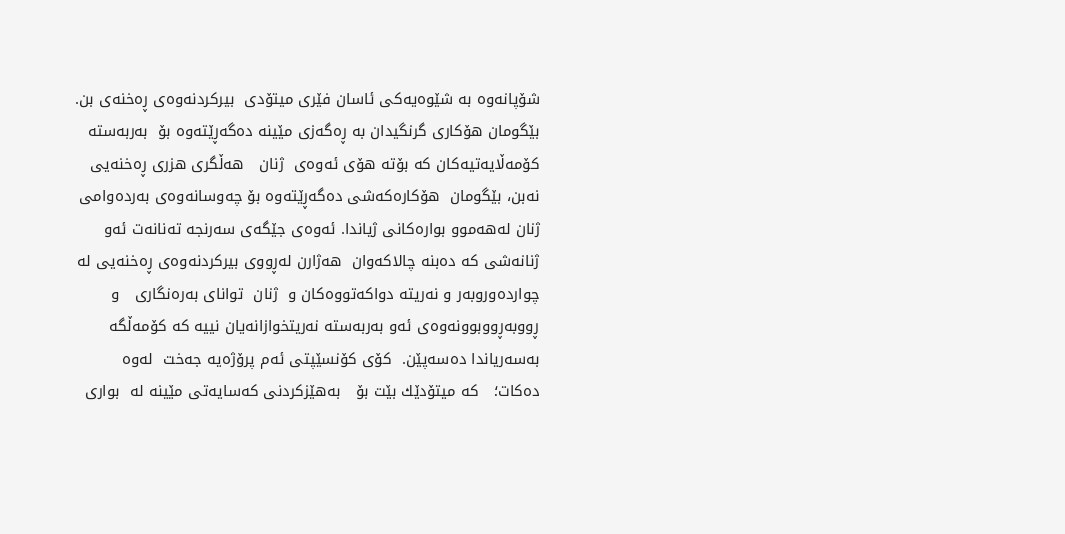شۆپانه‌وه ‌به‌ شێوه‌یه‌كی ئاسان فێری میتۆدی  بیركردنه‌وه‌ی ڕه‌خنه‌ی بن. بێگومان هۆكاری گرنگیدان به‌ ڕه‌گه‌زی مێینه‌ ده‌گه‌ڕێته‌وه‌ بۆ  به‌ربه‌سته‌ كۆمه‌ڵایه‌تیه‌كان كه‌ بۆته‌ هۆی ئه‌وه‌ی  ژنان   هه‌ڵگری هزری ڕه‌خنه‌یی نه‌بن‌، بێگومان  هۆكاره‌كه‌شی ده‌گه‌ڕێته‌وه‌ بۆ چه‌وسانه‌وه‌ی به‌رده‌وامی ژنان له‌هه‌موو بواره‌كانی ژیاندا. ئه‌وه‌ی جێگه‌ی سه‌رنجه‌ ته‌نانه‌ت ئه‌و ژنانه‌شی كه‌ ده‌بنه‌ چالاكه‌وان  هه‌ژارن له‌ڕووی بیركردنه‌وه‌ی ڕه‌خنه‌یی له‌ چوارده‌وروبه‌ر و نه‌ریته‌ دواكه‌تووه‌كان و  ژنان  توانای به‌ره‌نگاری   و ڕووبه‌ڕووبوونه‌وه‌ی ئه‌و به‌ربه‌سته‌ نه‌ریتخوازانه‌یان نییه‌ كه‌ كۆمه‌ڵگه‌ به‌سه‌ریاندا ده‌سه‌پێن.  كۆی كۆنسێپتی ئه‌م پرۆژه‌یه‌ جه‌خت  له‌‌وه‌ ده‌كات؛   كه‌ میتۆدێك بێت بۆ  ‌ به‌هێزكردنی كه‌سایه‌تی مێینه له‌  بواری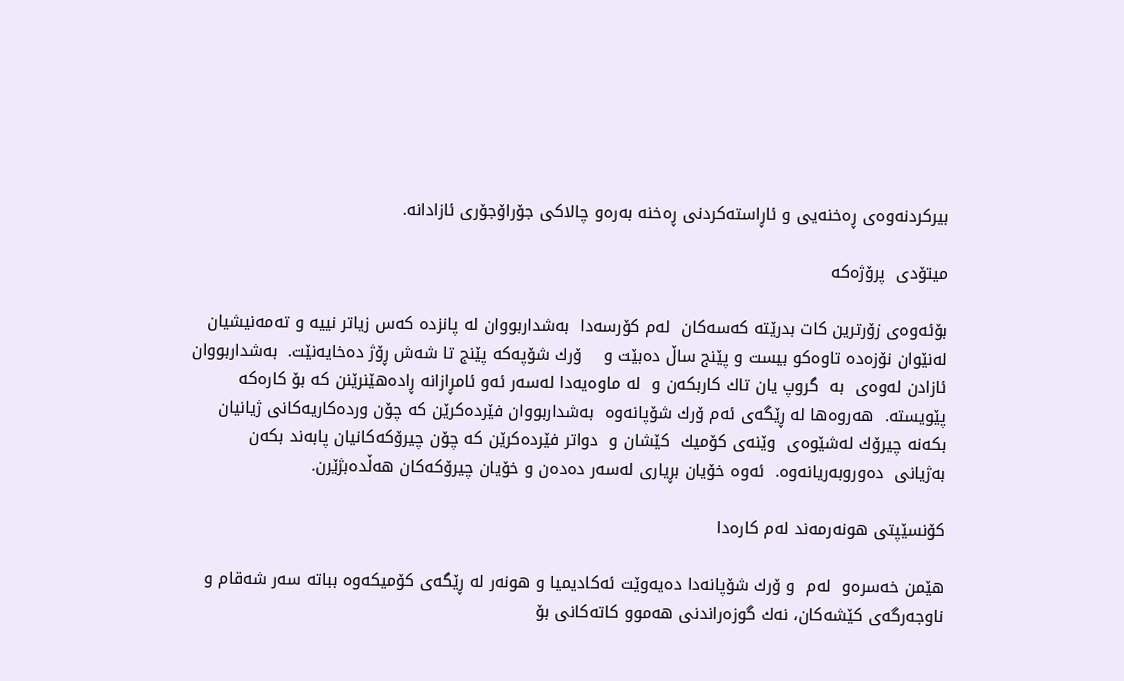بیركردنه‌وه‌ی ڕه‌خنه‌یی و ئاڕاسته‌كردنی ڕه‌خنه‌ به‌ره‌و چالاكی جۆراۆجۆری ئازادانه‌‌.

میتۆدی  پرۆژه‌كه

بۆئه‌وه‌ی زۆرترین كات بدرێته‌ كه‌سه‌كان  له‌م كۆرسه‌دا  به‌شداربووان له‌ پانزده‌ كه‌س زیاتر نییه‌ و ته‌مه‌نیشیان له‌نێوان نۆزه‌ده‌ تاوه‌كو بیست و پێنج ساڵ ده‌بێت‌ و    ۆرك شۆپه‌كه‌ پێنج تا شه‌ش ڕۆژ ده‌خایه‌نێت.  به‌شداربووان  ئازادن له‌وه‌ی  به‌  گروپ یان تاك كاربكه‌ن و  له‌ ماوه‌یه‌دا له‌سه‌ر ئه‌و ئامڕازانه‌ ڕاده‌هێنرێنن كه‌‌ بۆ كاره‌كه‌ پێویسته‌.  هه‌روه‌ها له‌ ڕێگه‌ی ئه‌م ۆرك شۆپانه‌وه‌  به‌شداربووان فێرده‌كرێن كه‌ چۆن ورده‌كاریه‌كانی ژیانیان بكه‌نه‌ چیرۆك له‌شێوه‌ی  وێنه‌ی كۆمیك  كێشان و  دواتر فێرده‌كرێن كه‌ چۆن چیرۆكه‌كانیان پابه‌ند بكه‌ن  به‌ژیانی  ‌ده‌وروبه‌ریانه‌وه‌.  ئه‌وه‌ خۆیان بڕیاری له‌سه‌ر ده‌ده‌ن و خۆیان چیرۆكه‌كان هه‌ڵده‌بژێرن.

كۆنسێپتی هونه‌رمه‌ند له‌م كاره‌دا

هێمن خه‌سره‌و  له‌م  و ۆرك شۆپانه‌دا ده‌یه‌وێت ئه‌كادیمیا و هونه‌ر له‌ ڕێگه‌ی كۆمیكه‌وه‌ بباته‌ سه‌ر شه‌قام و ناوجه‌رگه‌ی كێشه‌كان، نه‌ك گوزه‌راندنی هه‌موو كاته‌كانی بۆ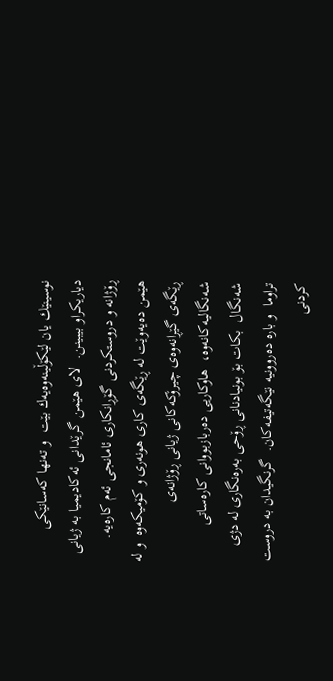نوسینێك یان لێكۆڵینه‌وه‌یه‌ك بێت  و ته‌نها كه‌سانێكی دیاریكراو بیبینن.  لای هێمن گرێدانی ئه‌كادیمیا به‌ ژیانی ڕۆژانه‌ و دروستكردنی گۆڕانكاری ئامانجی ئه‌م كاره‌یه‌.  هێمن ده‌یه‌وێت له‌ ڕێگه‌ی كاری هونه‌ری و كۆمیكه‌وه‌  و له‌ ڕێگه‌ی گێڕانه‌وه‌ی چیرۆكه‌كانی ژیانی ڕۆژانه‌ی شه‌نگالیه‌كانه‌وه‌‌،  هاوكاریی ده‌ربازبووانی كاره‌ساتی شه‌نگال  بكات بۆ بونیادنانی ڕۆحی به‌ره‌نگاری له‌ دژی تراوما  و باره‌ ده‌روونیه‌ نێگه‌تیفه‌كان.  گرنگیدان به‌ دروست كردنی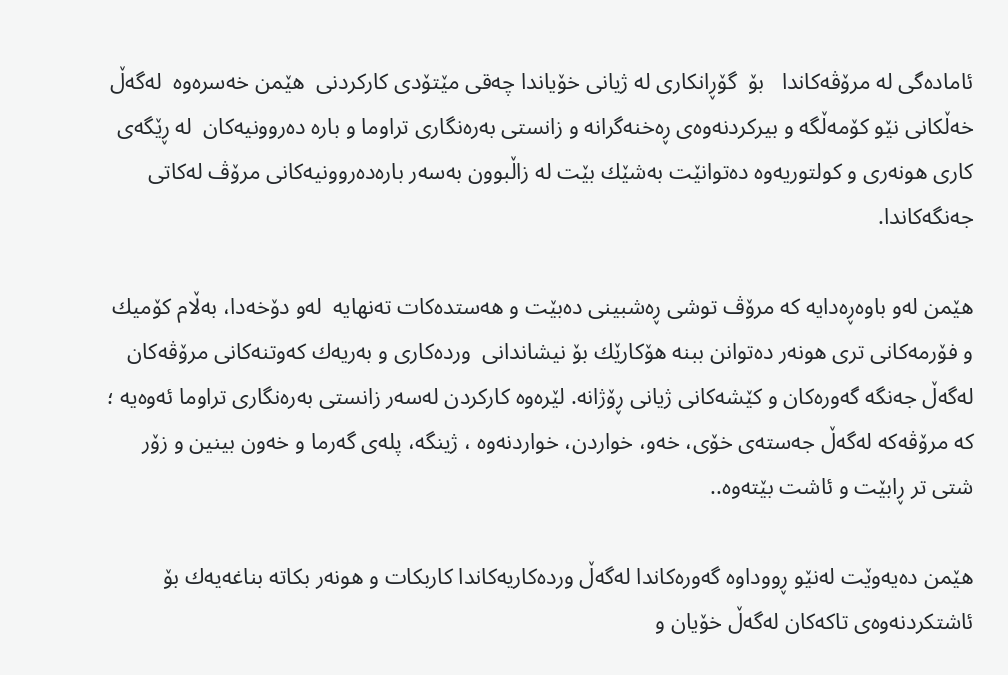ئاماده‌گی له‌ مرۆڤه‌كاندا   بۆ ‌ گۆڕانكاری له‌ ژیانی خۆیاندا چه‌قی مێتۆدی كاركردنی  هێمن خه‌سره‌وه‌  له‌گه‌ڵ خه‌ڵكانی نێو كۆمه‌ڵگه‌‌‌ و بیركردنه‌وه‌ی ڕه‌خنه‌گرانه‌ و زانستی به‌ره‌نگاری تراوما و باره‌ ده‌روونیه‌كان  له‌ ڕێگه‌ی كاری هونه‌ری و كولتوریه‌وه‌ ده‌توانێت به‌شێك بێت له‌ زاڵبوون به‌سه‌ر باره‌ده‌روونیه‌كانی مرۆڤ له‌كاتی جه‌نگه‌كاندا.

هێمن له‌و باوه‌ڕه‌دایه‌ كه‌ مرۆڤ توشی ڕه‌شبینی ده‌بێت و هه‌ستده‌كات ته‌نهایه‌ ‌ له‌و دۆخه‌دا، به‌ڵام كۆمیك و فۆرمه‌كانی تری هونه‌ر ده‌توانن ببنه‌ هۆكارێك بۆ نیشاندانی  ورده‌كاری و به‌ریه‌ك كه‌وتنه‌كانی مرۆڤه‌كان له‌گه‌ڵ جه‌نگه‌ گه‌وره‌كان و كێشه‌كانی ژیانی ڕۆژانه‌. لێره‌وه‌ كاركردن له‌سه‌ر زانستی به‌ره‌نگاری تراوما ئه‌وه‌یه‌ ؛ كه‌ مرۆڤه‌كه‌ له‌گه‌ڵ جه‌سته‌ی خۆی، خه‌و، خواردن، خواردنه‌وه‌ ، ژینگه‌، پله‌ی گه‌رما و خه‌ون بینین و زۆر شتی تر ڕابێت و ئاشت بێته‌وه‌..

هێمن ده‌یه‌وێت له‌نێو ڕووداوه‌ گه‌وره‌كاندا له‌گه‌ڵ ورده‌كاریه‌كاندا كاربكات و هونه‌ر بكاته‌ بناغه‌یه‌ك بۆ ئاشتكردنه‌وه‌ی تاكه‌كان له‌گه‌ڵ خۆیان و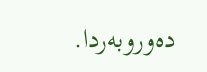ده‌وروبه‌ردا.